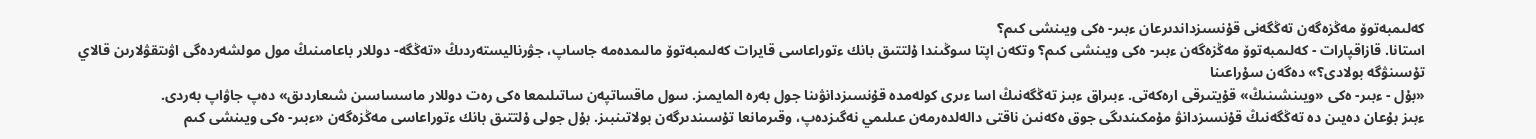كەلىمبەتوۆ مەڭزەگەن تەڭگەنى قۇنسىزداندىرعان ءبىر- ەكى ويىنشى كىم؟
استانا. قازاقپارات - كەلىمبەتوۆ مەڭزەگەن ءبىر- ەكى ويىنشى كىم؟ وتكەن اپتا سوڭىندا ۇلتتىق بانك ءتوراعاسى قايرات كەلىمبەتوۆ مالىمدەمە جاساپ، جۋرناليستەردىڭ «تەڭگە- دوللار باعامىنىڭ مول مولشەردەگى اۋىتقۋلارىن قالاي تۇسىنۋگە بولادى؟» دەگەن سۇراعىنا
«بۇل - ءبىر- ەكى «ويىنشىنىڭ» قۇيتىرقى ارەكەتى. ءبىراق ءبىز تەڭگەنىڭ اسا ءىرى كولەمدە قۇنسىزدانۋىنا جول بەرە المايمىز. سول ماقساتپەن ساتىلىمعا ەكى رەت دوللار ماسساسىن شىعاردىق» دەپ جاۋاپ بەردى.
ءبىز بۇعان دەيىن دە تەڭگەنىڭ قۇنسىزدانۋ مۇمكىندىگى جوق ەكەنىن ناقتى دالەلدەرمەن عىلىمي نەگىزدەپ، وقىرمانعا تۇسىندىرگەن بولاتىنبىز. بۇل جولى ۇلتتىق بانك ءتوراعاسى مەڭزەگەن «ءبىر- ەكى ويىنشى كىم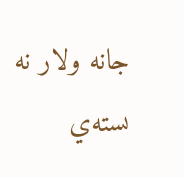جانە ولار نە ىستەي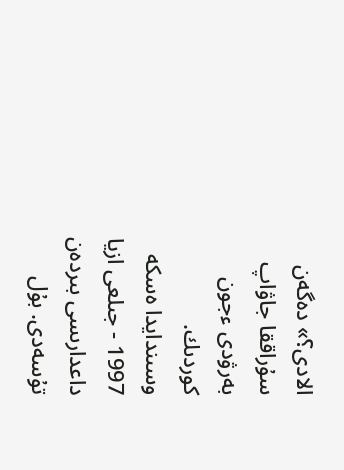الادى؟» دەگەن سۇراققا جاۋاپ بەرۋدى ءجون كوردىك.
وسىندايدا ەسكە 1997 - جىلعى ازيا داعدارىسى بىردەن تۇسەدى. بۇل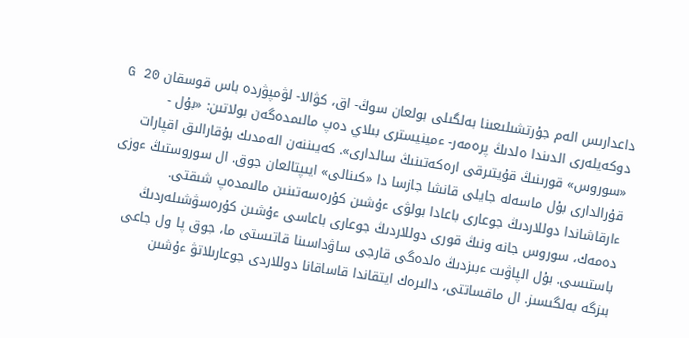داعدارىس الەم جۇرتشىلىعىنا بەلگىلى بولعان سوڭ- اق، كۋالا- لۋمپۋردە باس قوسقان G 20 دوكەيلەرى الدىندا ەلدىڭ پرەمەر- ءمينيسترى بىلاي دەپ مالىمدەگەن بولاتىن: «بۇل - «سوروس» قورىنىڭ قۇيتىرقى ارەكەتىنىڭ سالدارى». كەيىننەن الەمدىك بۇقارالىق اقپارات قۇرالدارى بۇل ماسەلە جايلى قانشا جازسا دا «كىنالى» ايىپتالعان جوق. ال سوروستىڭ ءوزى ءارقاشاندا دوللاردىڭ جوعارى باعادا بولۋى ءۇشىن كۇرەسەتىنىن مالىمدەپ شىقتى.
دەمەك، سوروس جانە ونىڭ قورى دوللاردىڭ جوعارى باعاسى ءۇشىن كۇرەسۋشىلەردىڭ باستىسى. بۇل الپاۋىت ءبىزدىڭ ەلدەگى قارجى ساۋداسىنا قاتىستى ما، جوق پا ول جاعى بىزگە بەلگىسىز. ال ماقساتتى، دالىرەك ايتقاندا قاساقانا دوللاردى جوعارىلاتۋ ءۇشىن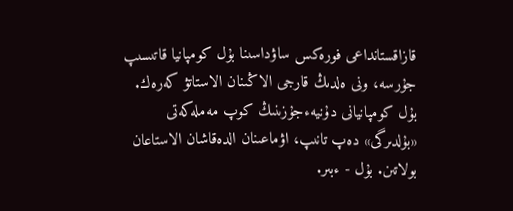قازاقستانداعى فورەكس ساۋداسىنا بۇل كومپانيا قاتىسىپ جۇرسە، ونى ەلدىڭ قارجى الاڭىنان الاستاتۋ كەرەك. بۇل كومپانيانى دۇنيەءجۇزىنىڭ كوپ مەملەكەتى «بۇلدىرگى» دەپ تانىپ، اۋماعىنان الدەقاشان الاستاعان بولاتىن. بۇل - ءبىر.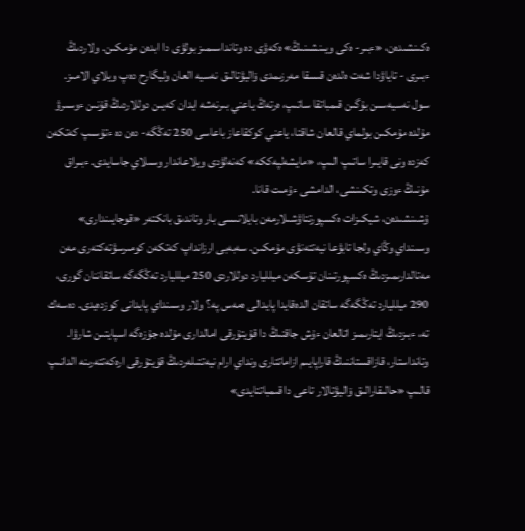ەكىنشىدەن، «ءبىر- ەكى ويىنشىنىڭ» ەكەۋى دە وتانداسىمىز بولۋى دا ابدەن مۇمكىن. ولاردىڭ ءبىرى - تاياۋدا شەت ەلدەن قىسقا مەرزىمدى ۆاليۋتالىق نەسيە العان وليگارح دەپ ويلاي الامىز. سول نەسيەسىن بۇگىن قىمباتقا ساتىپ، ەرتەڭ ياعني بىرنەشە ايدان كەيىن دوللاردىڭ قۇنىن ءوسىرۋ مۇلدە مۇمكىن بولماي قالعان شاقتا، ياعني كوكقاعاز باعاسى 250 تەڭگە- دەن دە ءتۇسىپ كەتكەن كەزدە ونى قايىرا ساتىپ الىپ، «مايشەلپەككە» كەنەلۋدى ويلاعاندار وسىلاي جاسايدى. ءبىراق مۇنىڭ ءوزى وتكىنشى، الدامشى ءۇمىت قانا.
ۇشىنشىدەن، شيكىزات ەكسپورتتاۋشىلارمەن بايلانىسى بار وتاندىق بانكتەر «قوجايىندارى» وسىنداي وڭاي ولجا تابۋعا نيەتتەنۋى مۇمكىن. سەبەبى ارزانداپ كەتكەن كومىرسۋتەكتەرى مەن مەتالدارىمىزدىڭ ەكسپورتىنان تۇسكەن ميلليارد دوللاردى 250 ميلليارد تەڭگەگە ساتقاننان گورى، 290 ميلليارد تەڭگەگە ساتقان الدەقايدا پايدالى ەمەس پە؟ ولار وسىنداي پايدانى كوزدەيدى. دەسەك تە، ءبىزدىڭ ايتارىمىز اتالعان ءۇش جاقتىڭ دا قۇيتۇرقى امالدارى مۇلدە جۇزەگە اسپايتىن شارۋا.
وتانداستار، قازاقستاننىڭ قاراپايىم ازاماتتارى ونداي ارام نيەتتىلەردىڭ قۇيتۇرقى ارەكەتتەرىنە الدانىپ قالىپ «حالىقارالىق ۆاليۋتالار تاعى دا قىمباتتايدى»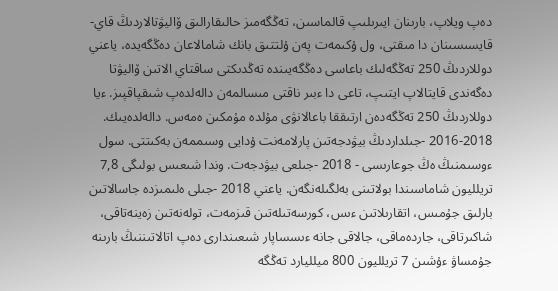دەپ ويلاپ، بارىنان ايىرىلىپ قالماسىن، تەڭگەمىز حالىقارالىق ۆاليۋتالاردىڭ قاي- قايسىسىنان دا مىقتى، ول ۇكىمەت پەن ۇلتتىق بانك شامالاعان دەڭگەيدە، ياعني دوللاردىڭ 250 تەڭگەلىك باعاسى دەڭگەيىندە تەڭدىكتى ساقتاي الاتىن ۆاليۋتا دەگەندى قايتالاپ ايتىپ، تاعى دا ءبىر ناقتى مىسالمەن دالەلدەپ شىقپاقپىز. ءيا دوللاردىڭ 250 تەڭگەدەن ارتىققا باعالانۋى مۇلدە مۇمكىن ەمەس. دالەلدەيىك.
2016-2018 -جىلداردىڭ بيۋدجەتىن پارلامەنت ۇدايى وسىممەن بەكىتتى. سول ءوسىمنىڭ ەڭ جوعارىسى - 2018 -جىلعى بيۋدجەت. وندا شىعىس بولىگى 7,8 تريلليون شاماسىندا بولاتىنى بەلگىلەنگەن. ياعني 2018 -جىلى ەلىمىزدە جاسالاتىن بارلىق جۇمىس، اتقارىلاتىن ءىس، كورسەتىلەتىن قىزمەت، تولەنەتىن زەينەتاقى، شاكىرتاقى، جاردەماقى، جالاقى جانە ءىسساپار شىعىندارى دەپ اتالاتىننىڭ بارىنە جۇمساۋ ءۇشىن 7 تريلليون 800 ميلليارد تەڭگە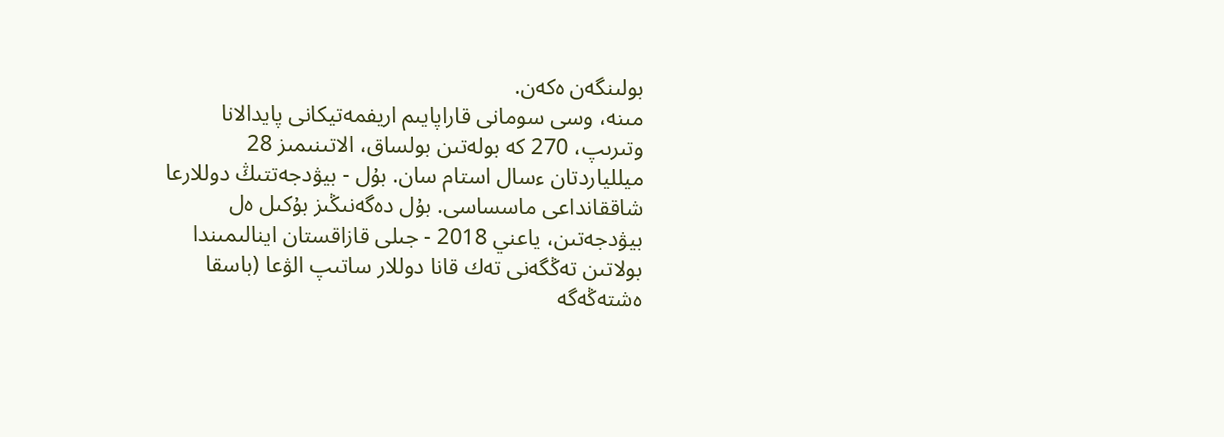بولىنگەن ەكەن.
مىنە، وسى سومانى قاراپايىم اريفمەتيكانى پايدالانا وتىرىپ، 270 كە بولەتىن بولساق، الاتىنىمىز 28 ميللياردتان ءسال استام سان. بۇل - بيۋدجەتتىڭ دوللارعا شاققانداعى ماسساسى. بۇل دەگەنىڭىز بۇكىل ەل بيۋدجەتىن، ياعني 2018 - جىلى قازاقستان اينالىمىندا بولاتىن تەڭگەنى تەك قانا دوللار ساتىپ الۋعا (باسقا ەشتەڭەگە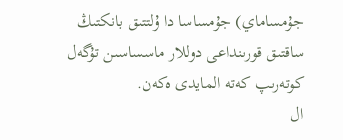جۇمساماي) جۇمساسا دا ۇلتتىق بانكتىڭ ساقتىق قورىنداعى دوللار ماسساسىن تۇگەل كوتەرىپ كەتە المايدى ەكەن.
ال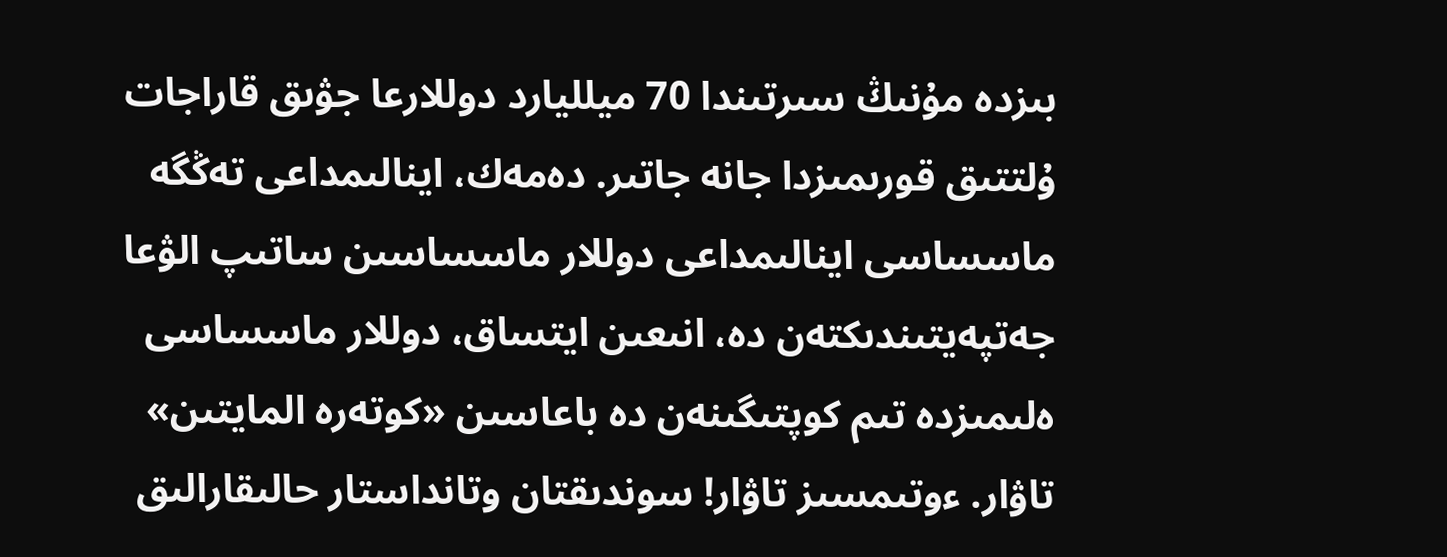بىزدە مۇنىڭ سىرتىندا 70 ميلليارد دوللارعا جۋىق قاراجات ۇلتتىق قورىمىزدا جانە جاتىر. دەمەك، اينالىمداعى تەڭگە ماسساسى اينالىمداعى دوللار ماسساسىن ساتىپ الۋعا جەتپەيتىندىكتەن دە، انىعىن ايتساق، دوللار ماسساسى ەلىمىزدە تىم كوپتىگىنەن دە باعاسىن «كوتەرە المايتىن» تاۋار. ءوتىمسىز تاۋار! سوندىقتان وتانداستار حالىقارالىق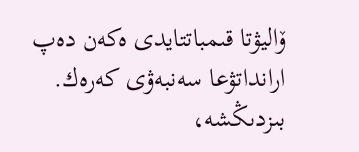ۆاليۋتا قىمباتتايدى ەكەن دەپ ارانداتۋعا سەنبەۋى كەرەك. بىزدىڭشە،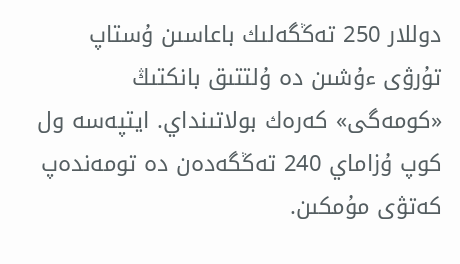دوللار 250 تەڭگەلىك باعاسىن ۇستاپ تۇرۋى ءۇشىن دە ۇلتتىق بانكتىڭ «كومەگى» كەرەك بولاتىنداي. ايتپەسە ول كوپ ۇزاماي 240 تەڭگەدەن دە تومەندەپ كەتۋى مۇمكىن.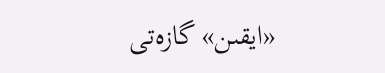«ايقىن» گازەتى